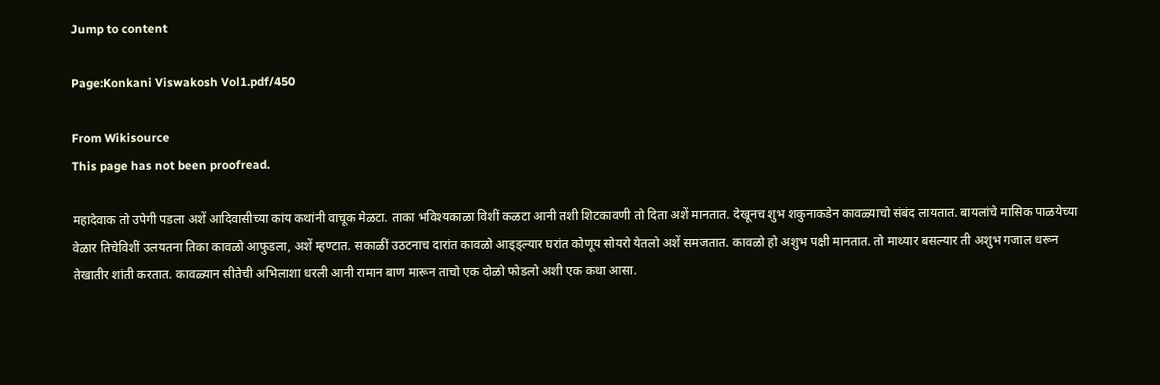Jump to content

Page:Konkani Viswakosh Vol1.pdf/450

From Wikisource
This page has not been proofread.

महादेवाक तो उपेगी पडला अशें आदिवासीच्या कांय कथांनी वाचूक मेळटा. ताका भविश्यकाळा विशीं कळटा आनी तशी शिटकावणी तो दिता अशें मानतात. देखूनच शुभ शकुनाकडेन कावळ्याचो संबंद लायतात. बायलांचे मासिक पाळयेच्या वेळार तिचेविशीं उलयतना तिका कावळो आफुडला, अशें म्हण्टात. सकाळीं उठटनाच दारांत कावळो आड्ड्ल्यार घरांत कोणूय सोयरो येतलो अशें समजतात. कावळो हो अशुभ पक्षी मानतात. तो माथ्यार बसल्यार ती अशुभ गजाल धरून तेखातीर शांती करतात. कावळ्यान सीतेची अभिलाशा धरली आनी रामान बाण मारून ताचो एक दोळो फोडलो अशी एक कथा आसा.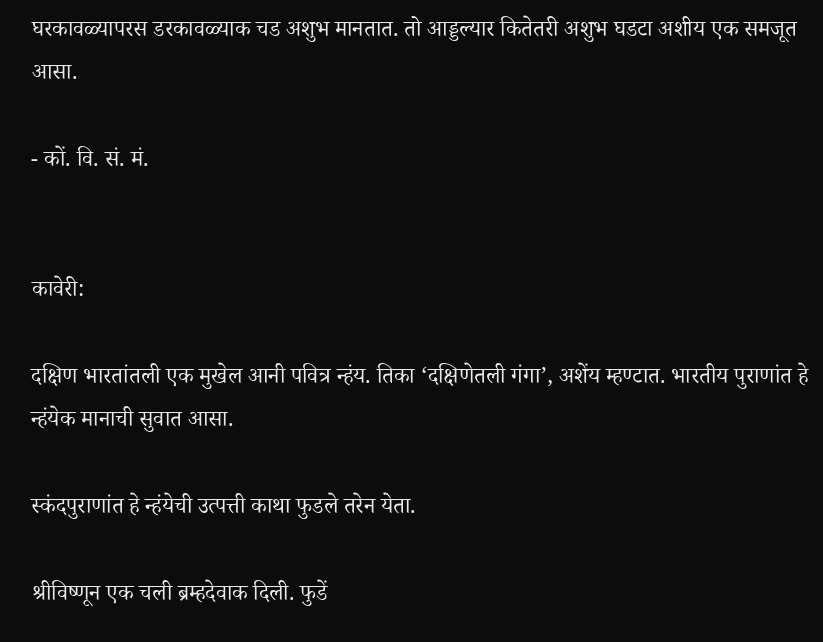घरकावळ्यापरस डरकावळ्याक चड अशुभ मानतात. तो आड्डल्यार कितेतरी अशुभ घडटा अशीय एक समजूत आसा.

- कों. वि. सं. मं.


कावेरी:

दक्षिण भारतांतली एक मुखेल आनी पवित्र न्हंय. तिका ‘दक्षिणेतली गंगा’, अशेंय म्हण्टात. भारतीय पुराणांत हे न्हंयेक मानाची सुवात आसा.

स्कंदपुराणांत हे न्हंयेची उत्पत्ती काथा फुडले तरेन येता.

श्रीविष्णून एक चली ब्रम्हदेवाक दिली. फुडें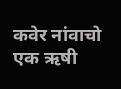कवेर नांवाचो एक ऋषी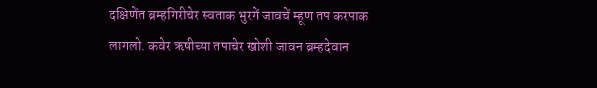दक्षिणेंत ब्रम्हगिरीचेर स्वताक भुरगें जावचें म्हूण तप करपाक लागलो. कवेर ऋषीच्या तपाचेर खोशी जावन ब्रम्हदेवान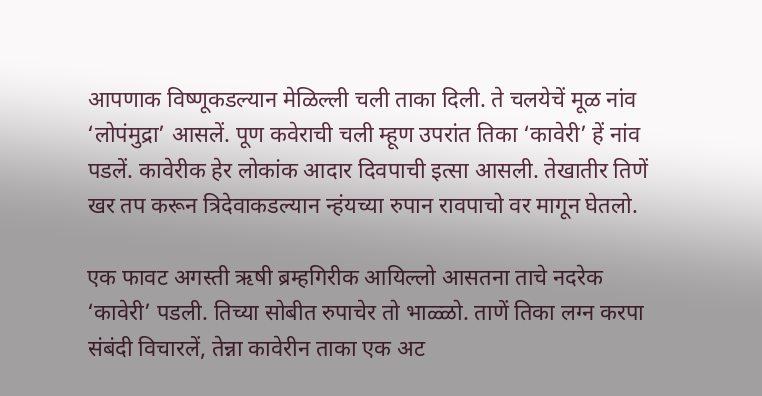आपणाक विष्णूकडल्यान मेळिल्ली चली ताका दिली. ते चलयेचें मूळ नांव ‘लोपंमुद्रा’ आसलें. पूण कवेराची चली म्हूण उपरांत तिका ‘कावेरी’ हें नांव पडलें. कावेरीक हेर लोकांक आदार दिवपाची इत्सा आसली. तेखातीर तिणें खर तप करून त्रिदेवाकडल्यान न्हंयच्या रुपान रावपाचो वर मागून घेतलो.

एक फावट अगस्ती ऋषी ब्रम्हगिरीक आयिल्लो आसतना ताचे नदरेक ‘कावेरी’ पडली. तिच्या सोबीत रुपाचेर तो भाळ्ळो. ताणें तिका लग्न करपा संबंदी विचारलें, तेन्ना कावेरीन ताका एक अट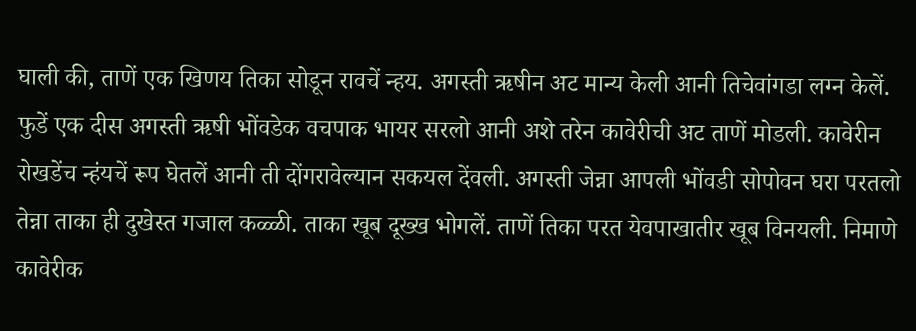घाली की, ताणें एक खिणय तिका सोडून रावचें न्हय. अगस्ती ऋषीन अट मान्य केली आनी तिचेवांगडा लग्न केलें. फुडें एक दीस अगस्ती ऋषी भोंवडेक वचपाक भायर सरलो आनी अशे तरेन कावेरीची अट ताणें मोडली. कावेरीन रोखडेंच न्हंयचें रूप घेतलें आनी ती दोंगरावेल्यान सकयल देंवली. अगस्ती जेन्ना आपली भोंवडी सोपोवन घरा परतलो तेन्ना ताका ही दुखेस्त गजाल कळ्ळी. ताका खूब दूख्ख भोगलें. ताणें तिका परत येवपाखातीर खूब विनयली. निमाणे कावेरीक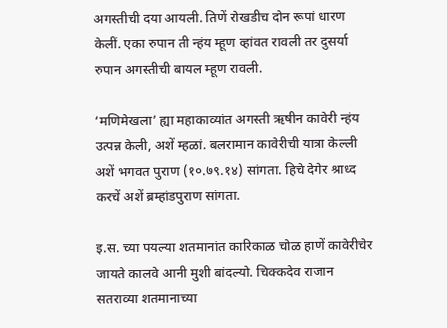अगस्तीची दया आयली. तिणें रोखडीच दोन रूपां धारण केलीं. एका रुपान ती न्हंय म्हूण व्हांवत रावली तर दुसर्या रुपान अगस्तीची बायल म्हूण रावली.

‘मणिमेखला’ ह्या महाकाव्यांत अगस्ती ऋषीन कावेरी न्हंय उत्पन्न केली, अशें म्हळां. बलरामान कावेरीची यात्रा केल्ली अशें भगवत पुराण (१०.७९.१४) सांगता. हिचे देगेर श्राध्द करचें अशें ब्रम्हांडपुराण सांगता.

इ.स. च्या पयल्या शतमानांत कारिकाळ चोळ हाणें कावेरीचेर जायते कालवे आनी मुशी बांदल्यो. चिक्कदेव राजान सतराव्या शतमानाच्या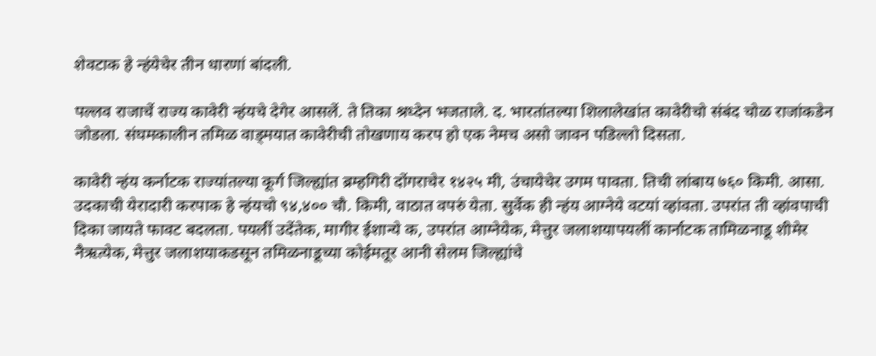शेवटाक हे न्हंयेचेर तीन धारणां बांदली.

पल्लव राजाचें राज्य कावेरी न्हंयचे देगेर आसलें. ते तिका श्रध्देन भजताले. द. भारतांतल्या शिलालेखांत कावेरीचो संबंद चोळ राजांकडेन जोडला. संघमकालीन तमिळ वाड्मयात कावेरीची तोखणाय करप हो एक नेमच असो जावन पडिल्लो दिसता.

कावेरी न्हंय कर्नाटक राज्यांतल्या कूर्ग जिल्ह्यांत ब्रम्हगिरी दोंगराचेर १४२५ मी, उंचायेचेर उगम पावता. तिची लांबाय ७६० किमी. आसा. उदकाची येरादारी करपाक हे न्हंयचो ९४,४०० चौ. किमी, वाठात वपरुं येता. सुर्वेक ही न्हंय आग्नेये वटयां व्हांवता. उपरांत ती व्हांवपाची दिका जायते फावट बदलता. पयलीं उदेंतेक, मागीर ईशान्ये क, उपरांत आग्नेयेक, मेत्तुर जलाशयापयलीं कार्नाटक तामिळनाडू शीमेर नैऋत्येक, मेत्तुर जलाशयाकडसून तमिळनाडूच्या कोईमतूर आनी सेलम जिल्ह्यांचे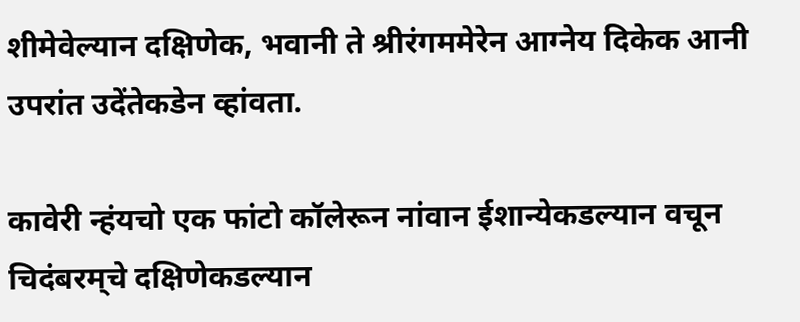शीमेवेल्यान दक्षिणेक, भवानी ते श्रीरंगममेरेन आग्नेय दिकेक आनी उपरांत उदेंतेकडेन व्हांवता.

कावेरी न्हंयचो एक फांटो कॉलेरून नांवान ईशान्येकडल्यान वचून चिदंबरम्‌चे दक्षिणेकडल्यान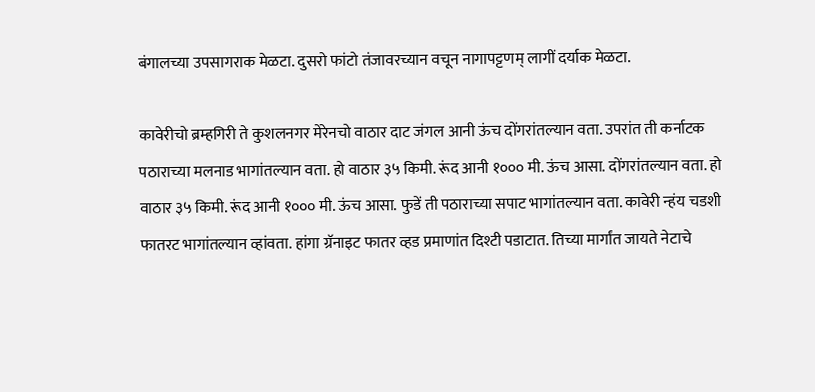बंगालच्या उपसागराक मेळटा. दुसरो फांटो तंजावरच्यान वचून नागापट्टणम्‌ लागीं दर्याक मेळटा.

कावेरीचो ब्रम्हगिरी ते कुशलनगर मेरेनचो वाठार दाट जंगल आनी ऊंच दोंगरांतल्यान वता. उपरांत ती कर्नाटक पठाराच्या मलनाड भागांतल्यान वता. हो वाठार ३५ किमी. रूंद आनी १००० मी. ऊंच आसा. दोंगरांतल्यान वता. हो वाठार ३५ किमी. रूंद आनी १००० मी. ऊंच आसा. फुडें ती पठाराच्या सपाट भागांतल्यान वता. कावेरी न्हंय चडशी फातरट भागांतल्यान व्हांवता. हांगा ग्रॅनाइट फातर व्हड प्रमाणांत दिश्टी पडाटात. तिच्या मार्गांत जायते नेटाचे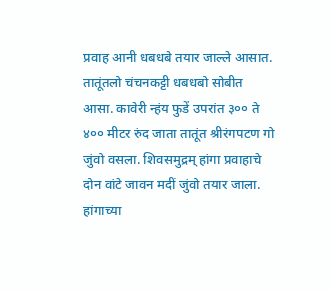प्रवाह आनी धबधबे तयार जाल्ले आसात. तातूंतलो चंचनकट्टी धबधबो सोबीत आसा. कावेरी न्हंय फुडें उपरांत ३०० ते ४०० मीटर रुंद जाता तातूंत श्रीरंगपटण गो जुंवो वसला. शिवसमुद्रम्‌ हांगा प्रवाहाचे दोन वांटे जावन मदीं जुंवो तयार जाला. हांगाच्या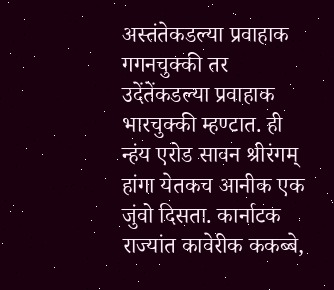अस्तंतेकडल्या प्रवाहाक गगनचुक्की तर उदेंतेंकडल्या प्रवाहाक भारचुक्की म्हण्टात. ही न्हंय एरोड सावन श्रीरंगम्‌ हांगा येतकच आनीक एक जुंवो दिसता. कार्नाटक राज्यांत कावेरीक ककब्बे,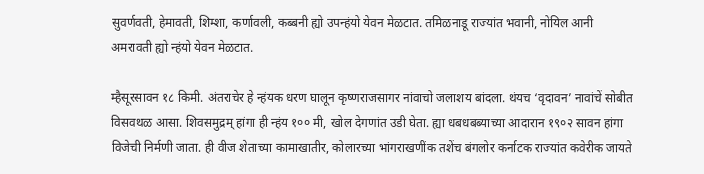सुवर्णवती, हेमावती, शिम्शा, कर्णावली, कब्बनी ह्यो उपन्हंयो येवन मेळटात. तमिळनाडू राज्यांत भवानी, नोयिल आनी अमरावती ह्यो न्हंयो येवन मेळटात.

म्हैसूरसावन १८ किमी. अंतराचेर हे न्हंयक धरण घालून कृष्णराजसागर नांवाचो जलाशय बांदला. थंयच ‘वृदावन’ नावांचें सोबीत विसवथळ आसा. शिवसमुद्रम्‌ हांगा ही न्हंय १०० मी, खोल देगणांत उडी घेता. ह्या धबधबब्याच्या आदारान १९०२ सावन हांगा विजेची निर्मणी जाता. ही वीज शेताच्या कामाखातीर, कोलारच्या भांगराखणींक तशेंच बंगलोर कर्नाटक राज्यांत कवेरीक जायते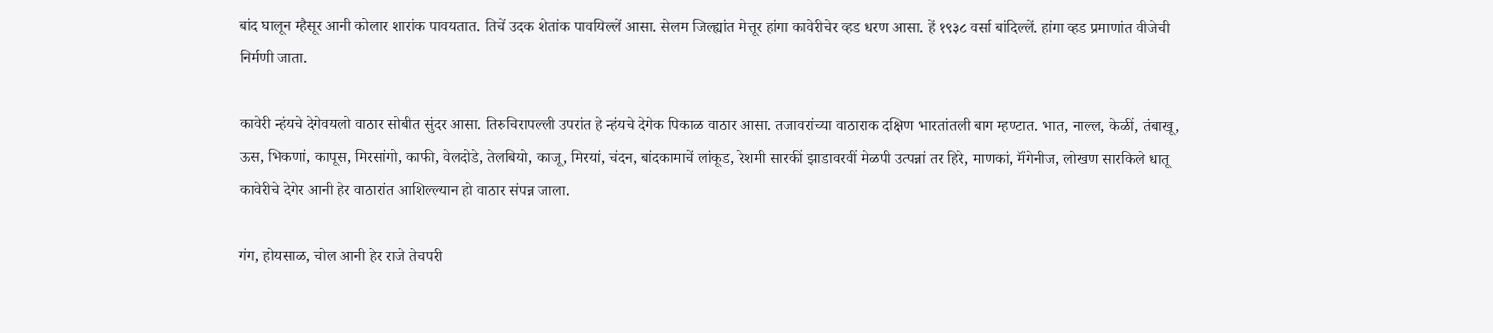बांद घालून म्हैसूर आनी कोलार शारांक पावयतात. तिचें उदक शेतांक पावयिल्लें आसा. सेलम जिल्ह्यांत मेत्तूर हांगा कावेरीचेर व्हड धरण आसा. हें १९३८ वर्सा बांदिल्लें. हांगा व्हड प्रमाणांत वीजेची निर्मणी जाता.

कावेरी न्हंयचे देगेवयलो वाठार सोबीत सुंदर आसा. तिरुचिरापल्ली उपरांत हे न्हंयचे देगेक पिकाळ वाठार आसा. तजावरांच्या वाठाराक दक्षिण भारतांतली बाग म्हण्टात. भात, नाल्ल, केळीं, तंबाखू, ऊस, भिकणां, कापूस, मिरसांगो, काफी, वेलदोडे, तेलबियो, काजू, मिरयां, चंदन, बांदकामाचें लांकूड, रेशमी सारकीं झाडावरवीं मेळपी उत्पन्नां तर हिरे, माणकां, मॅंगेनीज, लोखण सारकिले धातू कावेरीचे देगेर आनी हेर वाठारांत आशिल्ल्यान हो वाठार संपन्न जाला.

गंग, होयसाळ, चोल आनी हेर राजे तेचपरी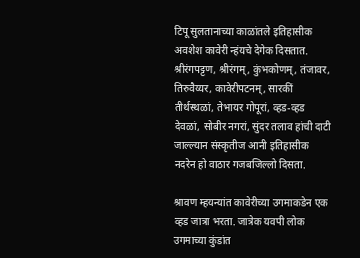टिपू सुलतानाच्या काळांतले इतिहासीक अवशेश कावेरी न्हंयचे देगेक दिसतात. श्रीरंगपट्टण, श्रीरंगम्‌, कुंभकोणम्‌, तंजावर, तिरुवैय्यर, कावेरीपटनम्‌, सारकीं तीर्थस्थळां, तेभायर गोपूरां, व्हड-व्हड देवळां, सोबीर नगरां, सुंदर तलाव हांची दाटी जाल्ल्यान संस्कृतीज आनी इतिहासीक नदरेन हो वाठार गजबजिल्लो दिसता.

श्रावण म्हयन्यांत कावेरीच्या उगमाकडेन एक व्हड जात्रा भरता. जात्रेक यवपी लोक उगमाच्या कुंडांत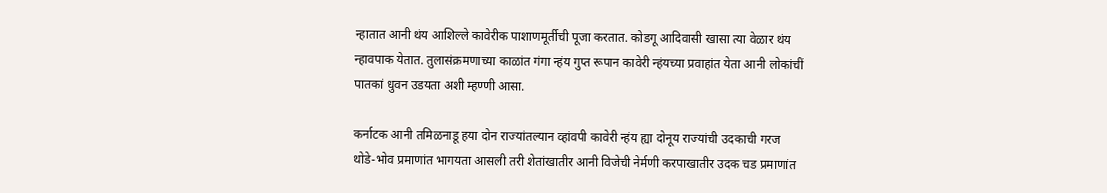न्हातात आनी थंय आशिल्ले कावेरीक पाशाणमूर्तीची पूजा करतात. कोडगू आदिवासी खासा त्या वेळार थंय न्हावपाक येतात. तुलासंक्रमणाच्या काळांत गंगा न्हंय गुप्त रूपान कावेरी न्हंयच्या प्रवाहांत येता आनी लोकांचीं पातकां धुवन उडयता अशी म्हण्णी आसा.

कर्नाटक आनी तमिळनाडू हया दोन राज्यांतल्यान व्हांवपी कावेरी न्हंय ह्या दोनूय राज्यांची उदकाची गरज थोडे-भोव प्रमाणांत भागयता आसली तरी शेतांखातीर आनी विजेची नेर्मणी करपाखातीर उदक चड प्रमाणांत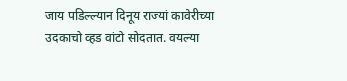जाय पडिल्ल्यान दिनूय राज्यां कावेरीच्या उदकाचो व्हड वांटो सोदतात. वयल्या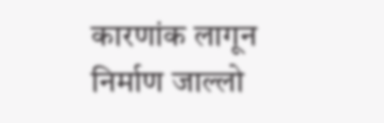कारणांक लागून निर्माण जाल्लो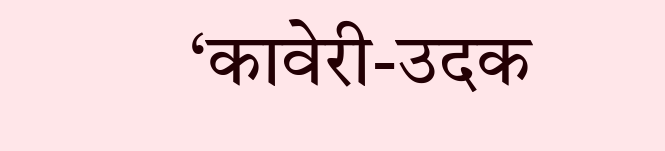‘कावेरी-उदक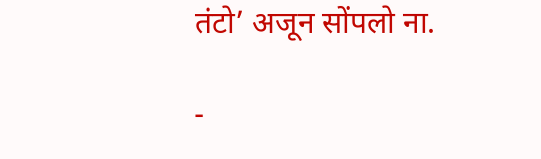तंटो’ अजून सोंपलो ना.

-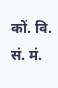कों. वि. सं. मं.